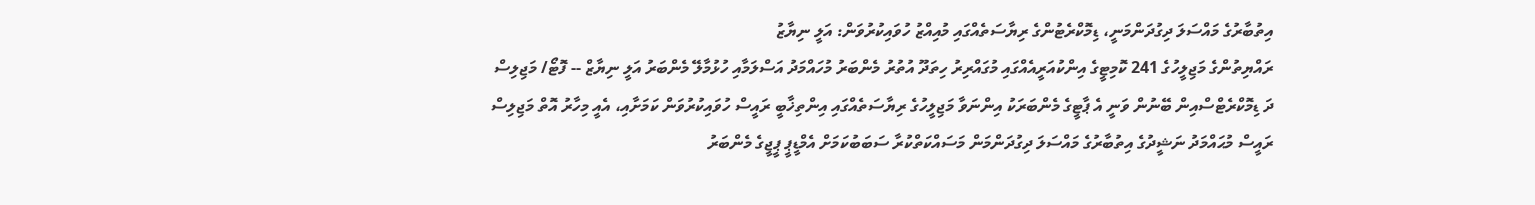އިތުބާރުގެ މައްސަލަ ދިގުދަންމަނީ، ޑިމޮކްރެޓުންގެ ރިޔާސަތެއްގައި މުއިއްޒު ހުވައިކުރުވަން: އަލީ ނިޔާޒު
ރައްޔިތުންގެ މަޖިލީހުގެ 241 ކޮމިޓީގެ އިންކުއަރީއެއްގައި މުގައްރިރު ހިތަދޫ އުތުރު މެންބަރު މުހައްމަދު އަސްލަމާއި ހުޅުމާލޭ މެންބަރު އަލީ ނިޔާޒް -- ފޮޓޯ/ މަޖިލިސް
ދަ ޑިމޮކްރެޓްސްއިން ބޭނުން ވަނީ އެ ޕާޓީގެ މެންބަރަކު އިންނަވާ މަޖިލީހުގެ ރިޔާސަތެއްގައި އިންތިޚާބީ ރައީސް ހުވައިކުރުވަން ކަމަށާއި، އެއީ މިހާރު އޮތް މަޖިލިސް ރައީސް މުޙައްމަދު ނަޝީދުގެ އިތުބާރުގެ މައްސަލަ ދިގުދަންމަން މަސައްކަތްކުރާ ސަބަބުކަމަށް އެމްޑީޕީ ޕީޖީގެ މެންބަރު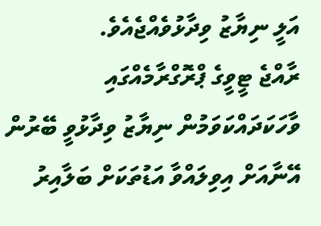އަލީ ނިޔާޒު ވިދާޅުވެއްޖެއެވެ.
ރާއްޖެ ޓީވީގެ ޕްރޮގްރާމެއްގައި ވާހަކަދައްކަވަމުން ނިޔާޒު ވިދާޅުވީ ބޭރުން އޭނާއަށް އިވިލައްވާ އަޑުތަކަށް ބަލާއިރު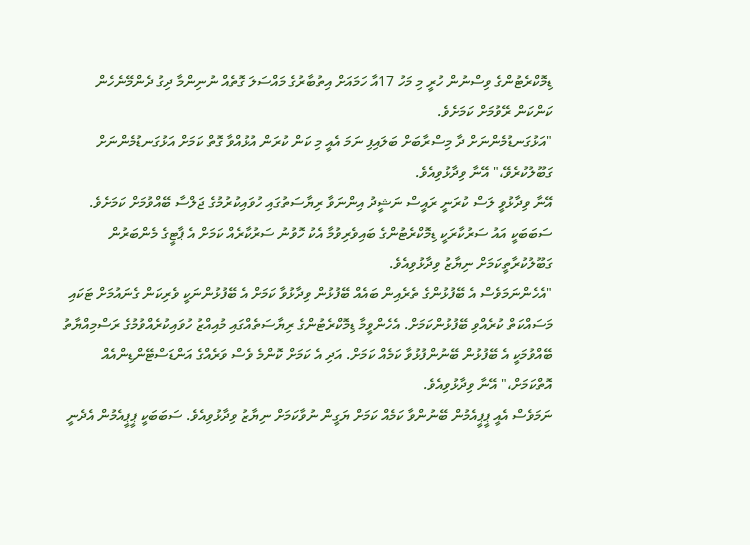ޑިމޮކްރެޓުންގެ ވިސްނުން ހުރީ މި މަހު 17އާ ހަމައަށް އިތުބާރުގެ މައްސަލަ ގޮތެއް ނުނިންމާ ދިގު ދެންމޭނެހެން ކަންކަން ރޭވުމަށް ކަމަށެވެ.
"އަޅުގަނޑުމެންނަށް ދާ މިސްރާބަށް ބަލައިފި ނަމަ އެއީ މި ކަން ކުރަން އުޅުއްވާ ގޮތް ކަމަށް އަޅުގަނޑުމެންނަށް ގަބޫލުކުރެވޭ،" އޭނާ ވިދާޅުވިއެވެ.
އޭނާ ވިދާޅުވީ ލަސް ކުރަނީ ރައީސް ނަޝީދު އިންނަވާ ރިޔާސަތުގައި ހުވައިކުރުމުގެ ޖަލްސާ ބޭއްވުމަށް ކަމަށެވެ. ސަބަބަކީ އައު ސަރުކާރަކީ ޑިމޮކްރެޓުންގެ ބައިވެރިވުމާ އެކު ހޮވުނު ސަރުކާރެއް ކަމަށް އެ ޕާޓީގެ މެންބަރުން ގަބޫލުކުރާތީކަމަށް ނިޔާޒު ވިދާޅުވިއެވެ.
"އެހެންނަމަވެސް އެ ބޭފުޅުންގެ ތެރެއިން ބައެއް ބޭފުޅުން ވިދާޅުވާ ކަމަށް އެ ބޭފުޅުންނަކީ ވެރިކަން ގެނައުމަށް ޓަކައި މަސައްކަތް ކުރެއްވި ބޭފުޅުންކަމަށް. އެހެންވީމާ ޑިމޮކްރެޓުންގެ ރިޔާސަތެއްގައި މުއިއްޒު ހުވައިކުރެއްވުމުގެ ރަސްމިއްޔާތު ބޭއްވުމަކީ އެ ބޭފުޅުން ބޭނުންފުޅުވާ ކަމެއް ކަމަށް. އަދި އެ ކަމަށް ކޮންމެ ވެސް ވަރެއްގެ އަންޑަސްޓޭންޑިންއެއް އޮތްކަމަށް،" އޭނާ ވިދާޅުވިއެވެ.
ނަމަވެސް އެއީ ޕީޕީއެމުން ބޭނުންވާ ކަމެއް ކަމަށް ޔަގީން ނުވާކަމަށް ނިޔާޒު ވިދާޅުވިއެވެ. ސަބަބަކީ ޕީޕީއެމުން އެދެނީ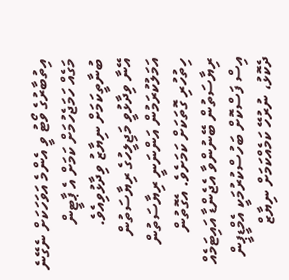އިތުބާރުގެ ވޯޓު ވީ އެންމެ އަވަހަކަށް ނެގޭނެ މަގެއް ހަމަޖެހުމަށް ކަމަށް އެ ޕާޓީން ބުނާތީކަމަށް ނިޔާޒު ވިދާޅުވިއެވެ.
އޭނާ ވިދާޅުވީ މަޖިލީހުގެ ރިޔާސަތުން އަމަލުކުރަމުން އަންނަނީ ރިޔާސަތުން ހިތުހުރި ގޮތަކަށް ކަމަށެވެ. އެގޮތުން ރިޔާސަތުން ބޭނުންވާ އެޖެންޑާ އައިޓަމެއް އިސް ފަސްކޮށް ބަހުސްކުރުމަކީ އެމްޑީޕީން ދެކޮޅު، ނުރުހޭ ކަމެއްކަމަށް ނިޔާޒް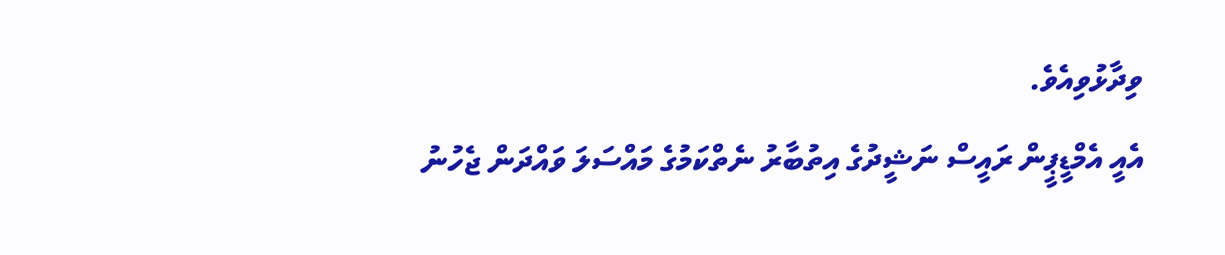ވިދާޅުވިއެވެ.
އެއީ އެމްޑީޕީން ރައީސް ނަޝީދުގެ އިތުބާރު ނެތްކަމުގެ މައްސަލަ ވައްދަން ޖެހުނު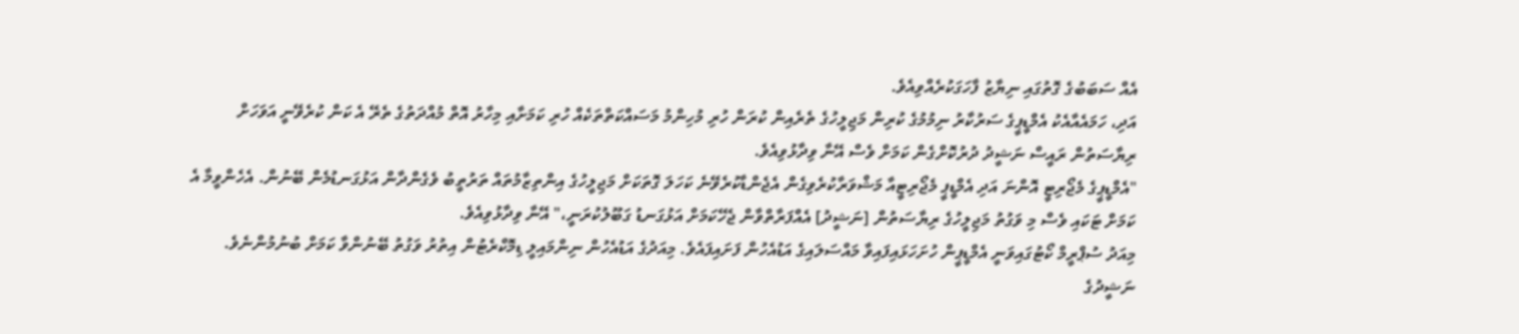އެއް ސަބަބުގެ ގޮތުގައި ނިޔާޒު ފާހަގަކުރެއްވިއެވެ.
އަދި، ހަމައެއާއެކު އެމްޑީޕީގެ ސަރުކާރު ނިމުމުގެ ކުރިން މަޖިލީހުގެ ތެރެއިން ކުރަން ހުރި މުހިންމު މަސައްކަތްތަކެއް ހުރި ކަމަށާއި މިހާރު އޮތް މުއްދަތުގެ ތެރޭ އެ ކަން ކުރެވޭނީ އަވަހަށް ރިޔާސަތުން ރައީސް ނަޝީދު ދުރުކޮށްގެން ކަމަށް ވެސް އޭނާ ވިދާޅުވިއެވެ.
"އެމްޑީޕީގެ މެޖޯރިޓީ އޮންނަ އަދި އެމްޑީޕީ މެޖޯރިޓީއާ މަޝްވަރާކުރެވިގެން އެޖެންޑާކުރެވޭނެ ކަހަލަ ގޮތަކަށް މަޖިލީހުގެ އިންތިޒާމުތައް ތަރުތީބު ވެގެންދާން އަޅުގަނޑުމެން ބޭނުން. އެހެންވީމާ އެ ކަމަށް ޓަކައި ވެސް މި ވަގުތު މަޖިލީހުގެ ރިޔާސަތުން [ނަޝީދު] އެއްފަރާތްވާން ޖެހޭކަމަށް އަޅުގަނޑު ގަބޫލުކުރަނީ،" އޭނާ ވިދާޅުވިއެވެ.
މިއަދު ސުޕްރީމް ކޯޓުގައިވަނީ އެމްޑީޕީން ހުށަހަޅައިފައިވާ މައްސަލައިގެ އަޑުއެހުން ފަށައިފައެވެ. މިއަދުގެ އަޑުއެހުން ނިންމައިލީ ޑިމޮކްރެޓުން އިތުރު ވަގުތު ބޭނުންވާ ކަމަށް ބުނުމުންނެވެ.
ނަޝީދުގެ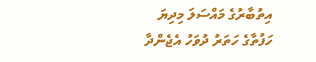އިތުބާރުގެ މައްސަލަ މިދިޔަ ހަފުތާގެ ހަތަރު ދުވަހު އެޖެންދާ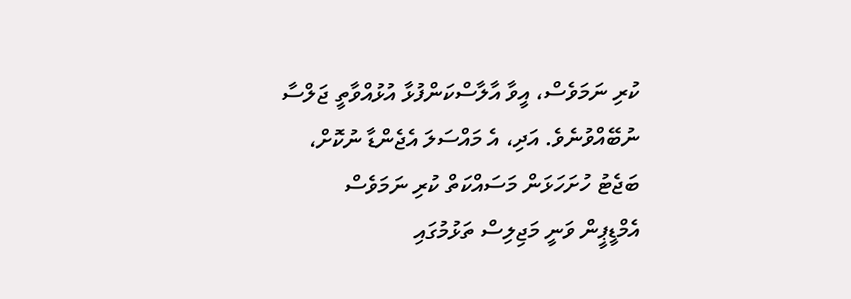ކުރި ނަމަވެސް، އީވާ އާލާސްކަންފުޅާ އުޅުއްވާތީ ޖަލްސާ ނުބޭއްވުނެވެ. އަދި، އެ މައްސަލަ އެޖެންޑާ ނުކޮށް، ބަޖެޓު ހުށަހަޅަން މަސައްކަތް ކުރި ނަމަވެސް އެމްޑީޕީން ވަނީ މަޖިލިސް ތަޅުމުގައި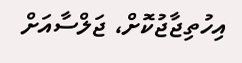އިހުތިޖާޖުކޮށް، ޖަލްސާއަށް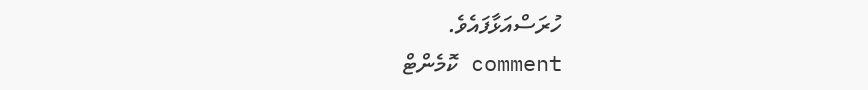ހުރަސްއަޅާފައެވެ.
comment ކޮމެންޓް